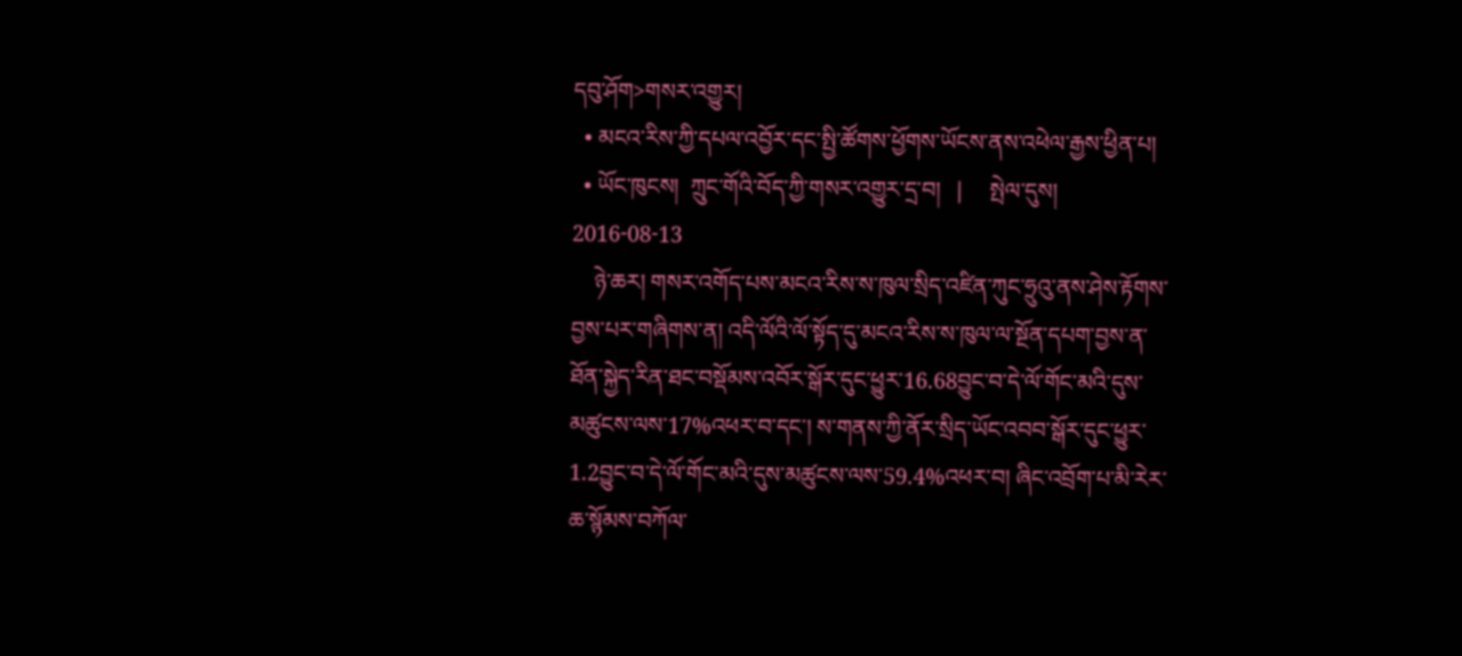དབུ་ཤོག>གསར་འགྱུར།
  • མངའ་རིས་ཀྱི་དཔལ་འབྱོར་དང་སྤྱི་ཚོགས་ཕྱོགས་ཡོངས་ནས་འཕེལ་རྒྱས་ཕྱིན་པ།
  • ཡོང་ཁུངས།  ཀྲུང་གོའི་བོད་ཀྱི་གསར་འགྱུར་དྲ་བ།   |     སྤེལ་དུས།  2016-08-13
    ཉེ་ཆར། གསར་འགོད་པས་མངའ་རིས་ས་ཁུལ་སྲིད་འཛིན་ཀུང་ཧྲུའུ་ནས་ཤེས་རྟོགས་བྱས་པར་གཞིགས་ན། འདི་ལོའི་ལོ་སྟོད་དུ་མངའ་རིས་ས་ཁུལ་ལ་སྔོན་དཔག་བྱས་ན་ཐོན་སྐྱེད་རིན་ཐང་བསྡོམས་འབོར་སྒོར་དུང་ཕྱུར་16.68བྱུང་བ་དེ་ལོ་གོང་མའི་དུས་མཚུངས་ལས་17%འཕར་བ་དང་། ས་གནས་ཀྱི་ནོར་སྲིད་ཡོང་འབབ་སྒོར་དུང་ཕྱུར་1.2བྱུང་བ་དེ་ལོ་གོང་མའི་དུས་མཚུངས་ལས་59.4%འཕར་བ། ཞིང་འབྲོག་པ་མི་རེར་ཆ་སྙོམས་བཀོལ་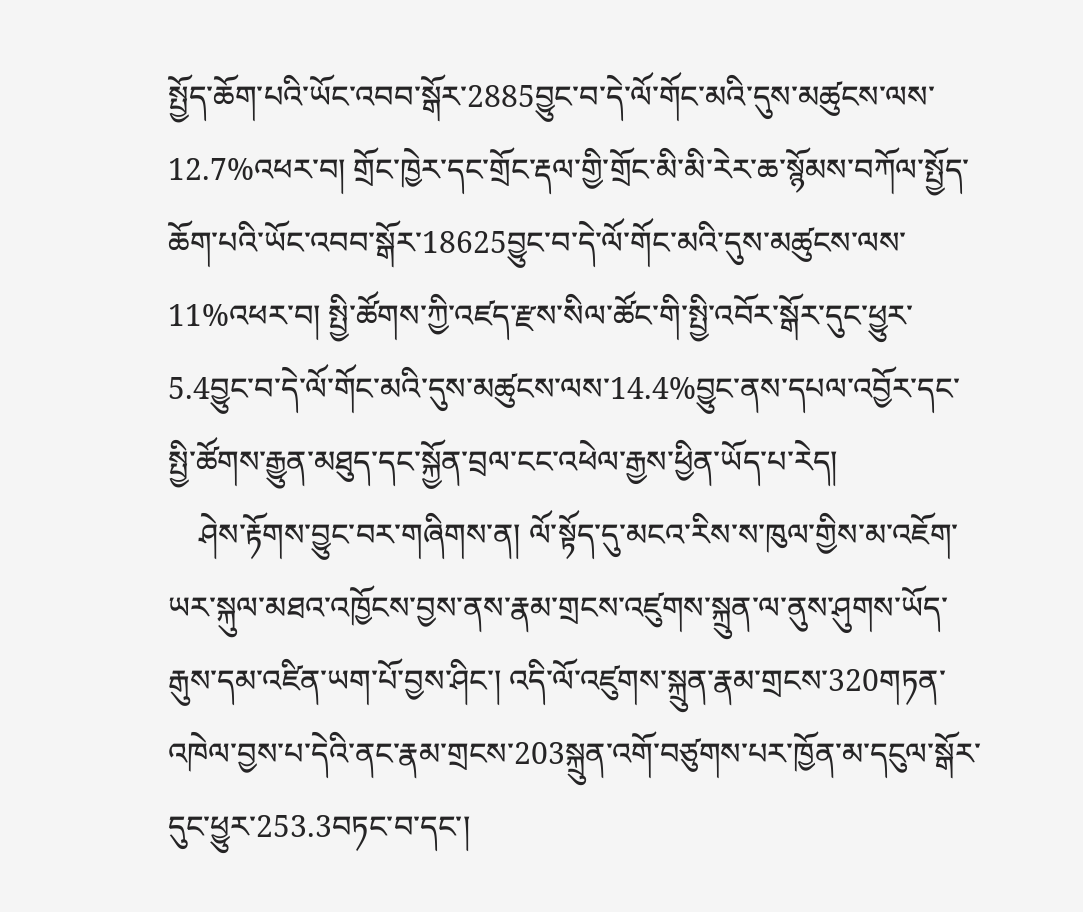སྤྱོད་ཆོག་པའི་ཡོང་འབབ་སྒོར་2885བྱུང་བ་དེ་ལོ་གོང་མའི་དུས་མཚུངས་ལས་12.7%འཕར་བ། གྲོང་ཁྱེར་དང་གྲོང་རྡལ་གྱི་གྲོང་མི་མི་རེར་ཆ་སྙོམས་བཀོལ་སྤྱོད་ཆོག་པའི་ཡོང་འབབ་སྒོར་18625བྱུང་བ་དེ་ལོ་གོང་མའི་དུས་མཚུངས་ལས་11%འཕར་བ། སྤྱི་ཚོགས་ཀྱི་འཛད་རྫས་སིལ་ཚོང་གི་སྤྱི་འབོར་སྒོར་དུང་ཕྱུར་5.4བྱུང་བ་དེ་ལོ་གོང་མའི་དུས་མཚུངས་ལས་14.4%བྱུང་ནས་དཔལ་འབྱོར་དང་སྤྱི་ཚོགས་རྒྱུན་མཐུད་དང་སྐྱོན་བྲལ་ངང་འཕེལ་རྒྱས་ཕྱིན་ཡོད་པ་རེད།
    ཤེས་རྟོགས་བྱུང་བར་གཞིགས་ན། ལོ་སྟོད་དུ་མངའ་རིས་ས་ཁུལ་གྱིས་མ་འཇོག་ཡར་སྐུལ་མཐའ་འཁྱོངས་བྱས་ནས་རྣམ་གྲངས་འཛུགས་སྐྲུན་ལ་ནུས་ཤུགས་ཡོད་རྒུས་དམ་འཛིན་ཡག་པོ་བྱས་ཤིང་། འདི་ལོ་འཛུགས་སྐྲུན་རྣམ་གྲངས་320གཏན་འཁེལ་བྱས་པ་དེའི་ནང་རྣམ་གྲངས་203སྐྲུན་འགོ་བཙུགས་པར་ཁྱོན་མ་དངུལ་སྒོར་དུང་ཕྱུར་253.3བཏང་བ་དང་།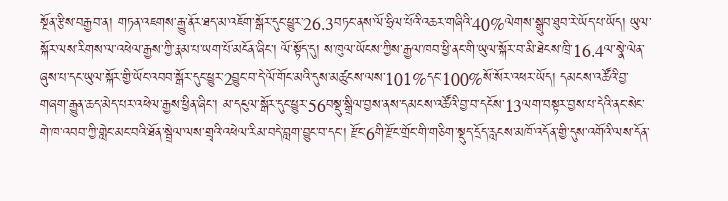སྔོན་རྩིས་བརྒྱབ་ན། གཏན་འཇགས་རྒྱུ་ནོར་ཐད་མ་འཇོག་སྒོར་དུང་ཕྱུར་26.3བཏང་ནས་ལོ་ཧྲིལ་པོའི་འཆར་གཞིའི་40%ལེགས་སྒྲུབ་ཐུབ་རེ་ཡོད་པ་ཡོད། ཡུལ་སྐོར་ལས་རིགས་ལ་འཕེལ་རྒྱས་ཀྱི་རྣམ་པ་ཡག་པོ་མངོན་ཞིང་། ལོ་སྟོད་དུ། ས་ཁུལ་ཡོངས་ཀྱིས་རྒྱལ་ཁབ་ཕྱི་ནང་གི་ཡུལ་སྐོར་བ་མི་ཐེངས་ཁྲི་16.4ལ་སྣེ་ལེན་ཞུས་པ་དང་ཡུལ་སྐོར་གྱི་ཡོང་འབབ་སྒོར་དུང་ཕྱུར་2བྱུང་བ་དེ་ལོ་གོང་མའི་དུས་མཚུངས་ལས་101%དང་100%སོ་སོར་འཕར་ཡོད། དམངས་འཚོའི་བྱ་གཞག་རྒྱུན་ཆད་མེད་པར་འཕེལ་རྒྱས་ཕྱིན་ཞིང་། མ་དངུལ་སྒོར་དུང་ཕྱུར་56བསྡུ་སྒྲིལ་བྱས་ནས་དམངས་འཚོའི་བྱ་བ་དངོས་13ལག་བསྟར་བྱས་པ་དེའི་ནང་སེང་གེ་ཁ་འབབ་ཀྱི་གླེང་མང་བའི་ཐོན་སྦྲེལ་ལས་གྲྭའི་འཕེལ་རིམ་བདེ་བླག་བྱུང་བ་དང་། རྫོང་6གི་རྫོང་གྲོང་གི་གཅིག་སྡུད་དྲོད་རླངས་མཁོ་འདོན་གྱི་དུས་འགོའི་ལས་དོན་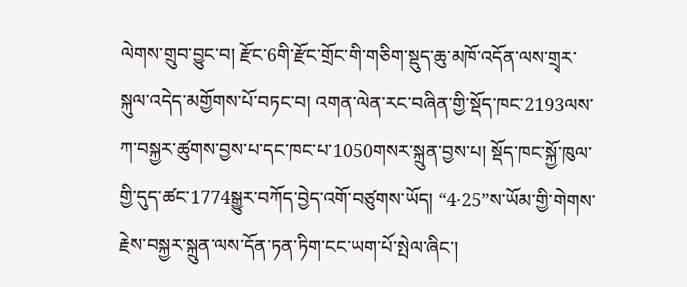ལེགས་གྲུབ་བྱུང་བ། རྫོང་6གི་རྫོང་གྲོང་གི་གཅིག་སྡུད་ཆུ་མཁོ་འདོན་ལས་གྲྭར་སྐུལ་འདེད་མགྱོགས་པོ་བཏང་བ། འགན་ལེན་རང་བཞིན་གྱི་སྡོད་ཁང་2193ལས་ཀ་བསྐྱར་ཚུགས་བྱས་པ་དང་ཁང་པ་1050གསར་སྐྲུན་བྱས་པ། སྡོད་ཁང་སྐྱོ་ཁུལ་གྱི་དུད་ཚང་1774སྒྱུར་བཀོད་བྱེད་འགོ་བཙུགས་ཡོད། “4·25”ས་ཡོམ་གྱི་གེགས་རྗེས་བསྐྱར་སྐྲུན་ལས་དོན་ཏན་ཏིག་ངང་ཡག་པོ་སྤེལ་ཞིང་།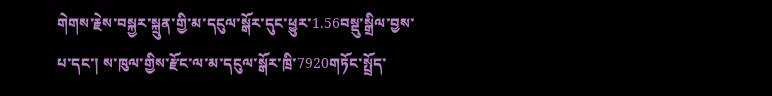གེགས་རྗེས་བསྐྱར་སྐྲུན་གྱི་མ་དངུལ་སྒོར་དུང་ཕྱུར་1.56བསྡུ་སྒྲིལ་བྱས་པ་དང་། ས་ཁུལ་གྱིས་རྫོང་ལ་མ་དངུལ་སྒོར་ཁྲི་7920གཏོང་སྤྲོད་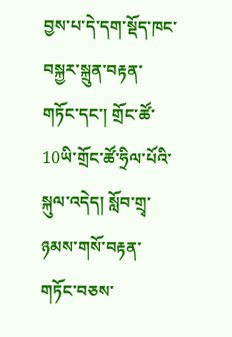བྱས་པ་དེ་དག་སྡོད་ཁང་བསྐྱར་སྐྲུན་བརྟན་གཏོང་དང་། གྲོང་ཚོ་10ཡི་གྲོང་ཚོ་ཧྲིལ་པོའི་སྐུལ་འདེད། སློབ་གྲྭ་ཉམས་གསོ་བརྟན་གཏོང་བཅས་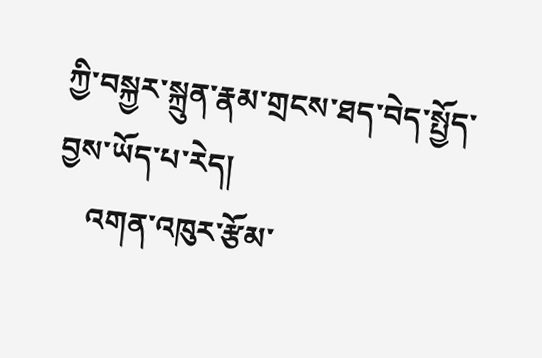ཀྱི་བསྐྱར་སྐྲུན་རྣམ་གྲངས་ཐད་བེད་སྤྱོད་བྱས་ཡོད་པ་རེད།
    འགན་འཁུར་རྩོམ་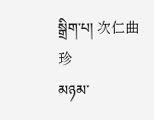སྒྲིག་པ། 次仁曲珍
མཉམ་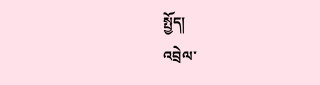སྤྱོད།
འབྲེལ་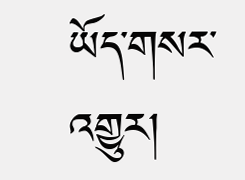ཡོད་གསར་འགྱུར།